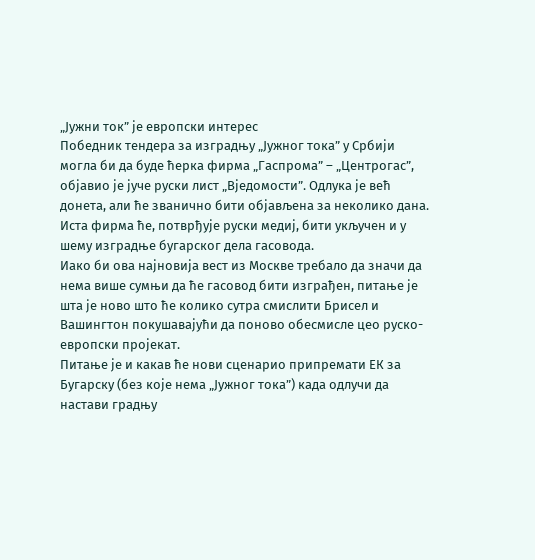„Јужни ток” је европски интерес
Победник тендера за изградњу „Јужног тока” у Србији могла би да буде ћерка фирма „Гаспрома” – „Центрогас”, објавио је јуче руски лист „Вједомости”. Одлука је већ донета, али ће званично бити објављена за неколико дана. Иста фирма ће, потврђује руски медиј, бити укључен и у шему изградње бугарског дела гасовода.
Иако би ова најновија вест из Москве требало да значи да нема више сумњи да ће гасовод бити изграђен, питање је шта је ново што ће колико сутра смислити Брисел и Вашингтон покушавајући да поново обесмисле цео руско-европски пројекат.
Питање је и какав ће нови сценарио припремати ЕК за Бугарску (без које нема „Јужног тока”) када одлучи да настави градњу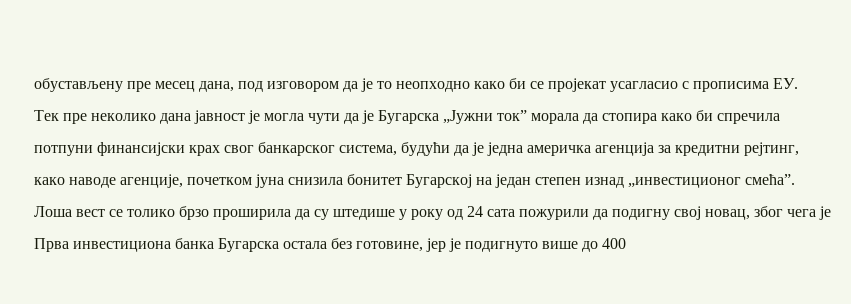обустављену пре месец дана, под изговором да је то неопходно како би се пројекат усагласио с прописима ЕУ.
Тек пре неколико дана јавност је могла чути да је Бугарска „Јужни ток” морала да стопира како би спречила потпуни финансијски крах свог банкарског система, будући да је једна америчка агенција за кредитни рејтинг, како наводе агенције, почетком јуна снизила бонитет Бугарској на један степен изнад „инвестиционог смећа”.
Лоша вест се толико брзо проширила да су штедише у року од 24 сата пожурили да подигну свој новац, због чега је Прва инвестициона банка Бугарска остала без готовине, јер је подигнуто више до 400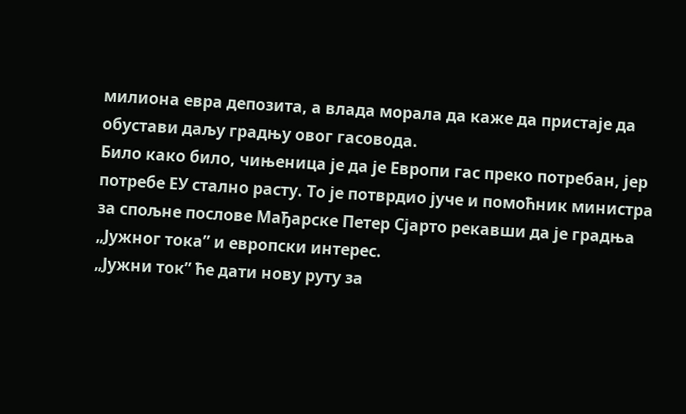милиона евра депозита, а влада морала да каже да пристаје да обустави даљу градњу овог гасовода.
Било како било, чињеница је да је Европи гас преко потребан, јер потребе ЕУ стално расту. То је потврдио јуче и помоћник министра за спољне послове Мађарске Петер Сјарто рекавши да је градња „Јужног тока” и европски интерес.
„Јужни ток” ће дати нову руту за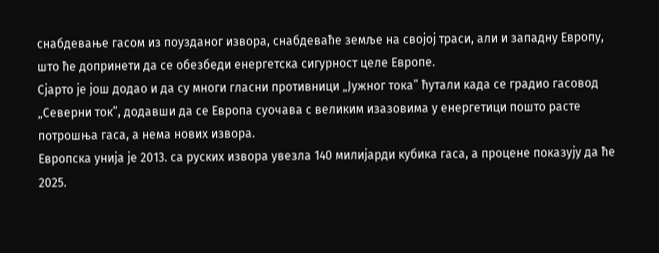снабдевање гасом из поузданог извора, снабдеваће земље на својој траси, али и западну Европу, што ће допринети да се обезбеди енергетска сигурност целе Европе.
Сјарто је још додао и да су многи гласни противници „Јужног тока” ћутали када се градио гасовод „Северни ток”, додавши да се Европа суочава с великим изазовима у енергетици пошто расте потрошња гаса, а нема нових извора.
Европска унија је 2013. са руских извора увезла 140 милијарди кубика гаса, а процене показују да ће 2025.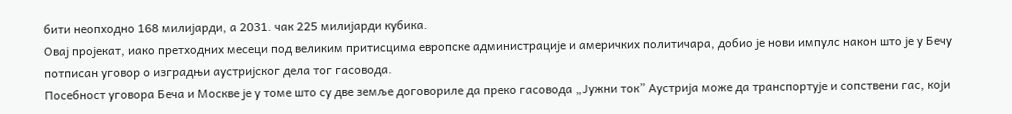бити неопходно 168 милијарди, а 2031. чак 225 милијарди кубика.
Овај пројекат, иако претходних месеци под великим притисцима европске администрације и америчких политичара, добио је нови импулс након што је у Бечу потписан уговор о изградњи аустријског дела тог гасовода.
Посебност уговора Беча и Москве је у томе што су две земље договориле да преко гасовода „Јужни ток” Аустрија може да транспортује и сопствени гас, који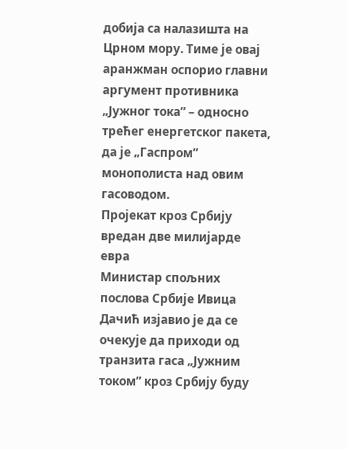добија са налазишта на Црном мору. Тиме је овај аранжман оспорио главни аргумент противника „Јужног тока” – односно трећег енергетског пакета, да је „Гаспром” монополиста над овим гасоводом.
Пројекат кроз Србију вредан две милијарде евра
Министар спољних послова Србије Ивица Дачић изјавио је да се очекује да приходи од транзита гаса „Јужним током” кроз Србију буду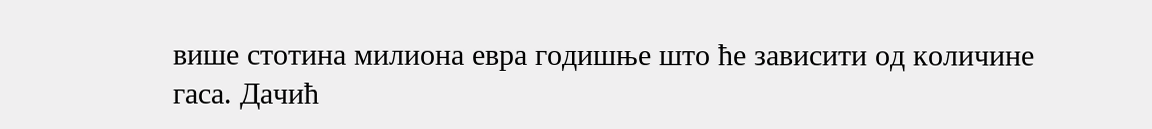више стотина милиона евра годишње што ће зависити од количине гаса. Дачић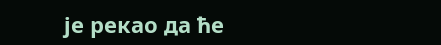је рекао да ће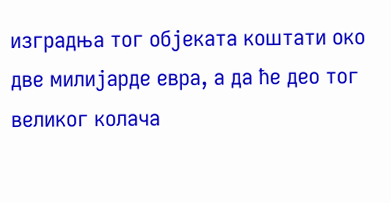изградња тог објеката коштати око две милијарде евра, а да ће део тог великог колача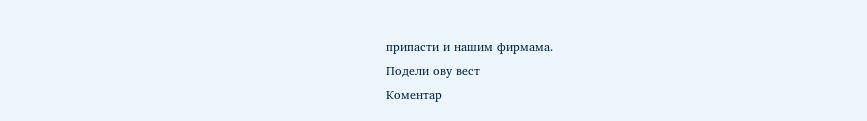припасти и нашим фирмама.
Подели ову вест
Комeнтар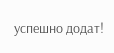успeшно додат!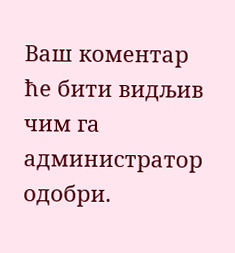Ваш комeнтар ћe бити видљив чим га администратор одобри.